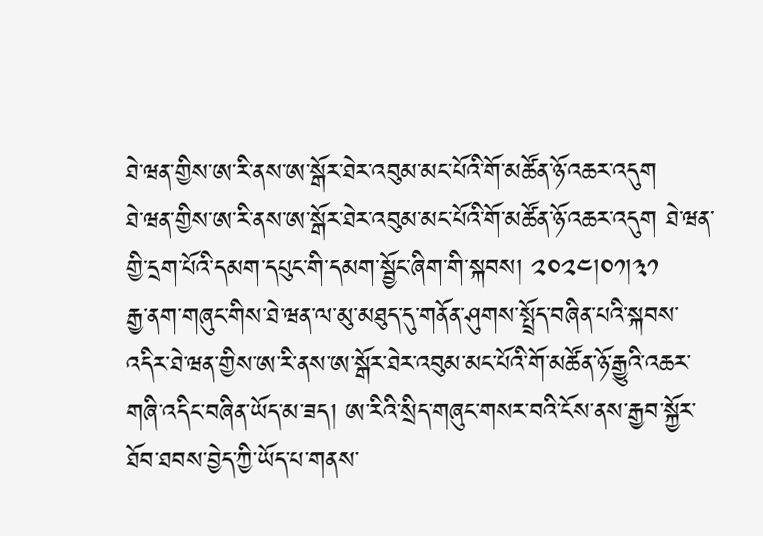ཐེ་ཝན་གྱིས་ཨ་རི་ནས་ཨ་སྒོར་ཐེར་འབུམ་མང་པོའི་གོ་མཚོན་ཉོ་འཆར་འདུག
ཐེ་ཝན་གྱིས་ཨ་རི་ནས་ཨ་སྒོར་ཐེར་འབུམ་མང་པོའི་གོ་མཚོན་ཉོ་འཆར་འདུག ཐེ་ཝན་གྱི་དྲག་པོའི་དམག་དཔུང་གི་དམག་སྦྱོང་ཞིག་གི་སྐབས། ༢༠༢༤།༠༡།༣༡
རྒྱ་ནག་གཞུང་གིས་ཐེ་ཝན་ལ་མུ་མཐུད་དུ་གནོན་ཤུགས་སྤྲོད་བཞིན་པའི་སྐབས་འདིར་ཐེ་ཝན་གྱིས་ཨ་རི་ནས་ཨ་སྒོར་ཐེར་འབུམ་མང་པོའི་གོ་མཚོན་ཉོ་རྒྱུའི་འཆར་གཞི་འདིང་བཞིན་ཡོད་མ་ཟད། ཨ་རིའི་སྲིད་གཞུང་གསར་བའི་ངོས་ནས་རྒྱབ་སྐྱོར་ཐོབ་ཐབས་བྱེད་ཀྱི་ཡོད་པ་གནས་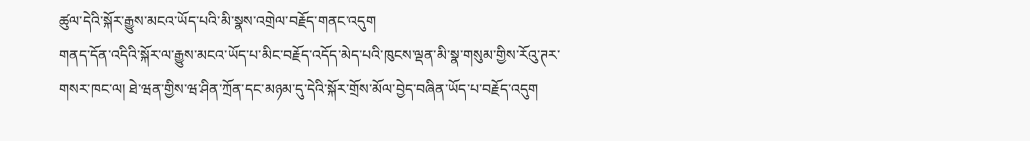ཚུལ་དེའི་སྐོར་རྒྱུས་མངའ་ཡོད་པའི་མི་སྣས་འགྲེལ་བརྗོད་གནང་འདུག
གནད་དོན་འདིའི་སྐོར་ལ་རྒྱུས་མངའ་ཡོད་པ་མིང་བརྗོད་འདོད་མེད་པའི་ཁུངས་ལྡན་མི་སྣ་གསུམ་གྱིས་རོའུ་ཊར་གསར་ཁང་ལ། ཐེ་ཝན་གྱིས་ཝ་ཤིན་ཀྲོན་དང་མཉམ་དུ་དེའི་སྐོར་གྲོས་མོལ་བྱེད་བཞིན་ཡོད་པ་བརྗོད་འདུག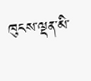ཁུངས་ལྡན་མི་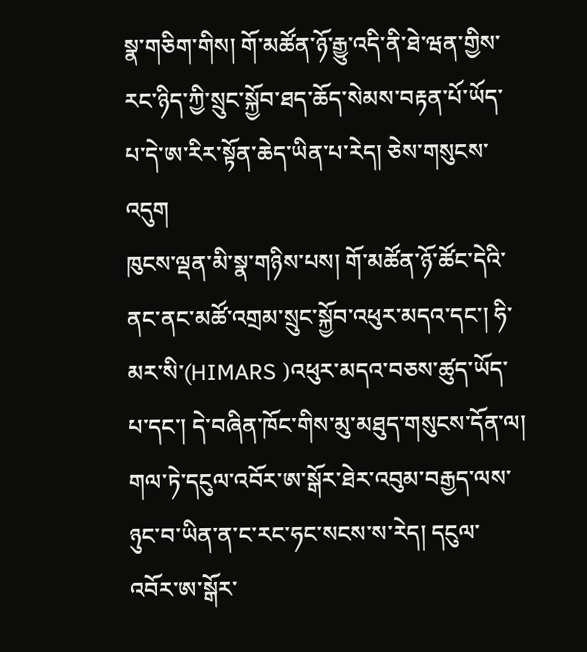སྣ་གཅིག་གིས། གོ་མཚོན་ཉོ་རྒྱུ་འདི་ནི་ཐེ་ཝན་གྱིས་རང་ཉིད་ཀྱི་སྲུང་སྐྱོབ་ཐད་ཆོད་སེམས་བརྟན་པོ་ཡོད་པ་དེ་ཨ་རིར་སྟོན་ཆེད་ཡིན་པ་རེད། ཅེས་གསུངས་འདུག
ཁུངས་ལྡན་མི་སྣ་གཉིས་པས། གོ་མཚོན་ཉོ་ཚོང་དེའི་ནང་ནང་མཚོ་འགྲམ་སྲུང་སྐྱོབ་འཕུར་མདའ་དང་། ཧི་མར་སི་(HIMARS )འཕུར་མདའ་བཅས་ཚུད་ཡོད་པ་དང་། དེ་བཞིན་ཁོང་གིས་མུ་མཐུད་གསུངས་དོན་ལ། གལ་ཏེ་དངུལ་འབོར་ཨ་སྒོར་ཐེར་འབུམ་བརྒྱད་ལས་ཉུང་བ་ཡིན་ན་ང་རང་ཧང་སངས་ས་རེད། དངུལ་འབོར་ཨ་སྒོར་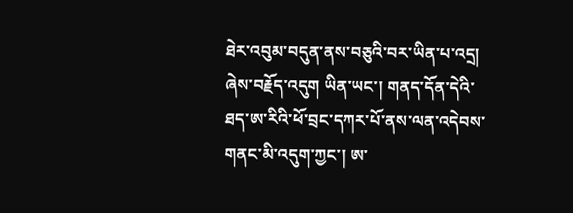ཐེར་འབུམ་བདུན་ནས་བཅུའི་བར་ཡིན་པ་འདྲ། ཞེས་བརྗོད་འདུག ཡིན་ཡང་། གནད་དོན་དེའི་ཐད་ཨ་རིའི་ཕོ་བྲང་དཀར་པོ་ནས་ལན་འདེབས་གནང་མི་འདུག་ཀྱང་། ཨ་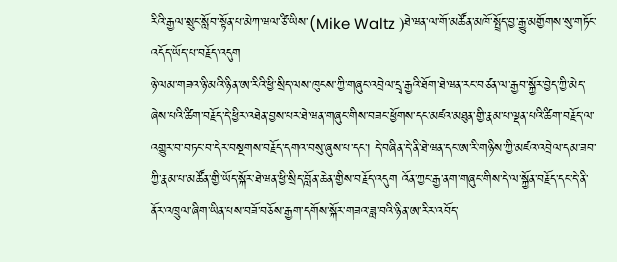རིའི་རྒྱལ་སྲུང་སློབ་སྟོན་པ་མེཀ་ཝལ་ཙི་ཡིས་(Mike Waltz )ཐེ་ཝན་ལ་གོ་མཚོན་མཁོ་སྤྲོད་བྱ་རྒྱུ་མགྱོགས་སུ་གཏོང་འདོད་ཡོད་པ་བརྗོད་འདུག
ཉེ་ལམ་གཟའ་ཉི་མའི་ཉིན་ཨ་རིའི་ཕྱི་སྲིད་ལས་ཁུངས་ཀྱི་གཞུང་འབྲེལ་དྲྭ་རྒྱའི་ཐོག་ཐེ་ཝན་རང་བཙན་ལ་རྒྱབ་སྐྱོར་བྱེད་ཀྱི་མེད་ཞེས་པའི་ཚིག་བརྗོད་དེ་ཕྱིར་འཐེན་བྱས་པར་ཐེ་ཝན་གཞུང་གིས་བཟང་ཕྱོགས་དང་མཛའ་མཐུན་གྱི་རྣམ་པ་ལྡན་པའི་ཚིག་བརྗོད་ལ་འགྱུར་བ་བཏང་བ་དེར་བསྔགས་བརྗོད་དགའ་བསུ་ཞུས་པ་དང་། དེ་བཞིན་དེ་ནི་ཐེ་ཝན་དང་ཨ་རི་གཉིས་ཀྱི་མཛའ་འབྲེལ་དམ་ཟབ་ཀྱི་རྣམ་པ་མཚོན་གྱི་ཡོད་སྐོར་ཐེ་ཝན་ཕྱི་སྲིད་བློན་ཆེན་གྱིས་བརྗོད་འདུག འོན་ཀྱང་རྒྱ་ནག་གཞུང་གིས་དེ་ལ་སྐྱོན་བརྗོད་དང་དེ་ནི་ནོར་འཁྲུལ་ཞིག་ཡིན་པས་བཟོ་བཅོས་རྒྱག་དགོས་སྐོར་གཟའ་ཟླ་བའི་ཉིན་ཨ་རིར་འབོད་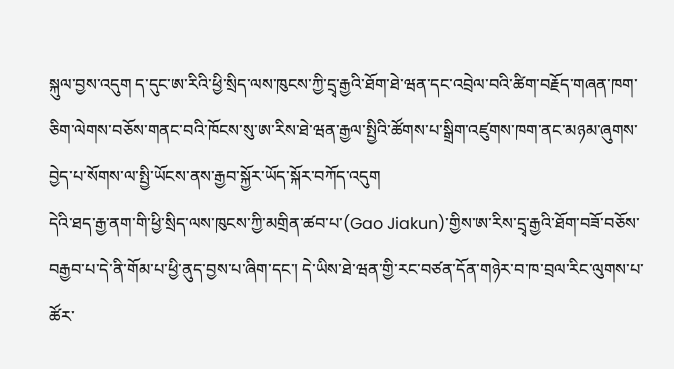སྐུལ་བྱས་འདུག ད་དུང་ཨ་རིའི་ཕྱི་སྲིད་ལས་ཁུངས་ཀྱི་དྲྭ་རྒྱའི་ཐོག་ཐེ་ཝན་དང་འབྲེལ་བའི་ཚིག་བརྗོད་གཞན་ཁག་ཅིག་ལེགས་བཅོས་གནང་བའི་ཁོངས་སུ་ཨ་རིས་ཐེ་ཝན་རྒྱལ་སྤྱིའི་ཚོགས་པ་སྒྲིག་འཛུགས་ཁག་ནང་མཉམ་ཞུགས་བྱེད་པ་སོགས་ལ་སྤྱི་ཡོངས་ནས་རྒྱབ་སྐྱོར་ཡོད་སྐོར་བཀོད་འདུག
དེའི་ཐད་རྒྱ་ནག་གི་ཕྱི་སྲིད་ལས་ཁུངས་ཀྱི་མགྲིན་ཚབ་པ་(Gao Jiakun)་གྱིས་ཨ་རིས་དྲྭ་རྒྱའི་ཐོག་བཟོ་བཅོས་བརྒྱབ་པ་དེ་ནི་གོམ་པ་ཕྱི་ནུད་བྱས་པ་ཞིག་དང་། དེ་ཡིས་ཐེ་ཝན་གྱི་རང་བཙན་དོན་གཉེར་བ་ཁ་བྲལ་རིང་ལུགས་པ་ཚོར་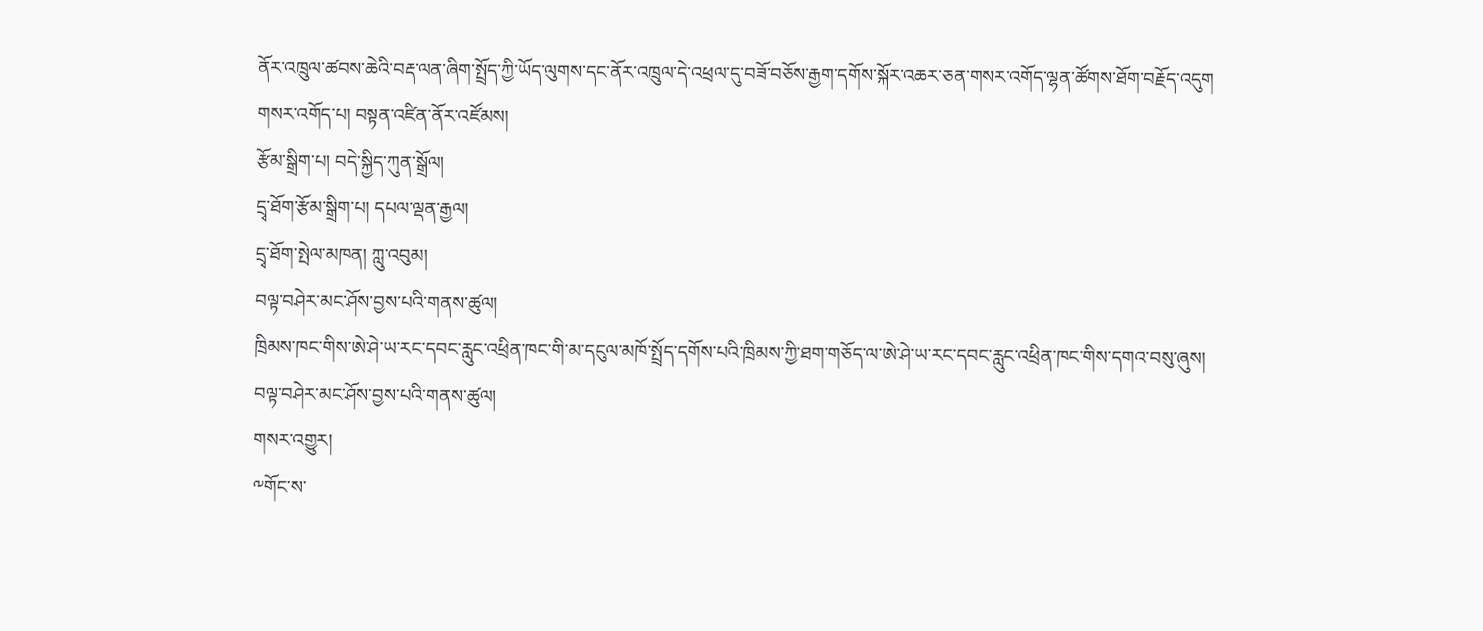ནོར་འཁྲུལ་ཚབས་ཆེའི་བརྡ་ལན་ཞིག་སྤྲོད་ཀྱི་ཡོད་ལུགས་དང་ནོར་འཁྲུལ་དེ་འཕྲལ་དུ་བཟོ་བཅོས་རྒྱག་དགོས་སྐོར་འཆར་ཅན་གསར་འགོད་ལྷན་ཚོགས་ཐོག་བརྗོད་འདུག
གསར་འགོད་པ། བསྟན་འཛིན་ནོར་འཛོམས།
རྩོམ་སྒྲིག་པ། བདེ་སྐྱིད་ཀུན་སྒྲོལ།
དྲྭ་ཐོག་རྩོམ་སྒྲིག་པ། དཔལ་ལྡན་རྒྱལ།
དྲྭ་ཐོག་སྤེལ་མཁན། ཀླུ་འབུམ།
བལྟ་བཤེར་མང་ཤོས་བྱས་པའི་གནས་ཚུལ།
ཁྲིམས་ཁང་གིས་ཨེ་ཤེ་ཡ་རང་དབང་རླུང་འཕྲིན་ཁང་གི་མ་དངུལ་མཁོ་སྤྲོད་དགོས་པའི་ཁྲིམས་ཀྱི་ཐག་གཅོད་ལ་ཨེ་ཤེ་ཡ་རང་དབང་རླུང་འཕྲིན་ཁང་གིས་དགའ་བསུ་ཞུས།
བལྟ་བཤེར་མང་ཤོས་བྱས་པའི་གནས་ཚུལ།
གསར་འགྱུར།
༸གོང་ས་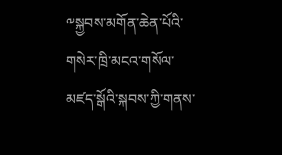༸སྐྱབས་མགོན་ཆེན་པོའི་གསེར་ཁྲི་མངའ་གསོལ་མཛད་སྒོའི་སྐབས་ཀྱི་གནས་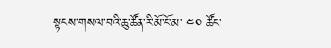སྟངས་གསལ་བའི་ཆུ་ཚོན་རི་མོ་ངོ་མ་ ༤༠ ཚོང་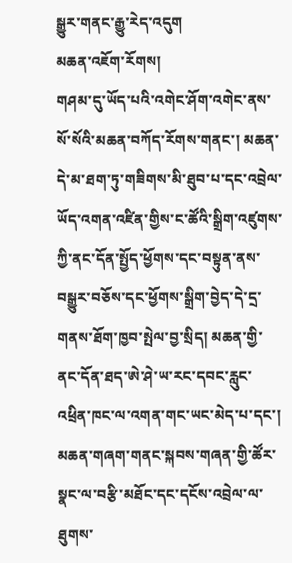སྒྱུར་གནང་རྒྱུ་རེད་འདུག
མཆན་འཇོག་རོགས།
གཤམ་དུ་ཡོད་པའི་འགེང་ཤོག་འགེང་ནས་སོ་སོའི་མཆན་བཀོད་རོགས་གནང་། མཆན་དེ་མ་ཐག་ཏུ་གཟིགས་མི་ཐུབ་པ་དང་འབྲེལ་ཡོད་འགན་འཛིན་གྱིས་ང་ཚོའི་སྒྲིག་འཛུགས་ཀྱི་ནང་དོན་སྤྱོད་ཕྱོགས་དང་བསྟུན་ནས་བསྒྱུར་བཅོས་དང་ཕྱོགས་སྒྲིག་བྱེད་དེ་དྲ་གནས་ཐོག་ཁྱབ་སྤེལ་བྱ་སྲིད། མཆན་གྱི་ནང་དོན་ཐད་ཨེ་ཤེ་ཡ་རང་དབང་རླུང་འཕྲིན་ཁང་ལ་འགན་གང་ཡང་མེད་པ་དང་། མཆན་གཞག་གནང་སྐབས་གཞན་གྱི་ཚོར་སྣང་ལ་བརྩི་མཐོང་དང་དངོས་འབྲེལ་ལ་ཐུགས་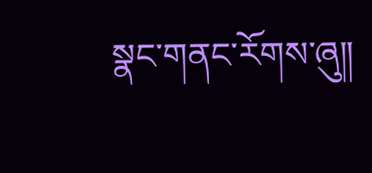སྣང་གནང་རོགས་ཞུ༎